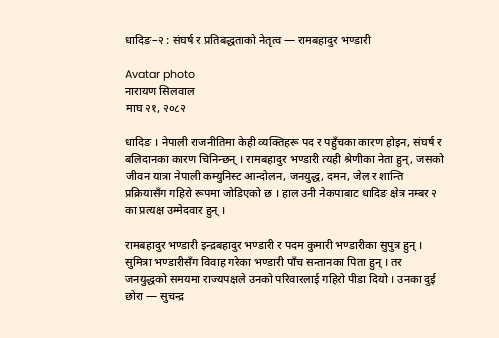धादिङ–२ : संघर्ष र प्रतिबद्धताको नेतृत्व — रामबहादुर भण्डारी

Avatar photo
नारायण सिलवाल
माघ २१, २०८२

धादिङ । नेपाली राजनीतिमा केही व्यक्तिहरू पद र पहुँचका कारण होइन, संघर्ष र बलिदानका कारण चिनिन्छन् । रामबहादुर भण्डारी त्यही श्रेणीका नेता हुन्, जसको जीवन यात्रा नेपाली कम्युनिस्ट आन्दोलन, जनयुद्ध, दमन, जेल र शान्ति प्रक्रियासँग गहिरो रूपमा जोडिएको छ । हाल उनी नेकपाबाट धादिङ क्षेत्र नम्बर २ का प्रत्यक्ष उम्मेदवार हुन् ।

रामबहादुर भण्डारी इन्द्रबहादुर भण्डारी र पदम कुमारी भण्डारीका सुपुत्र हुन् । सुमित्रा भण्डारीसँग विवाह गरेका भण्डारी पाँच सन्तानका पिता हुन् । तर जनयुद्धको समयमा राज्यपक्षले उनको परिवारलाई गहिरो पीडा दियो । उनका दुई छोरा — सुचन्द्र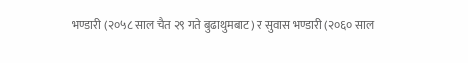भण्डारी (२०५८ साल चैत २९ गते बुढाथुमबाट) र सुवास भण्डारी (२०६० साल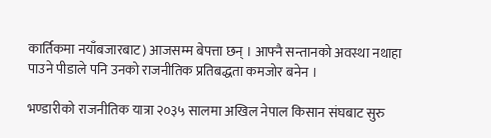कार्तिकमा नयाँबजारबाट) आजसम्म बेपत्ता छन् । आफ्नै सन्तानको अवस्था नथाहा पाउने पीडाले पनि उनको राजनीतिक प्रतिबद्धता कमजोर बनेन ।

भण्डारीको राजनीतिक यात्रा २०३५ सालमा अखिल नेपाल किसान संघबाट सुरु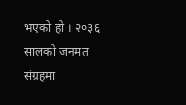भएको हो । २०३६ सालको जनमत संग्रहमा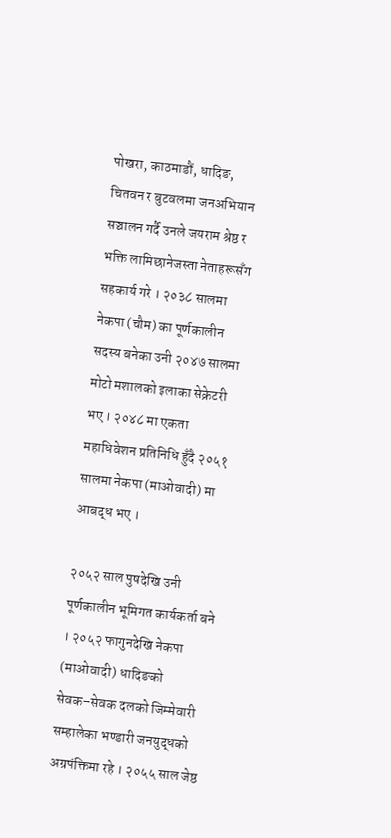पोखरा, काठमाडौं, धादिङ, चितवन र बुटवलमा जनअभियान सञ्चालन गर्दै उनले जयराम श्रेष्ठ र भक्ति लामिछानेजस्ता नेताहरूसँग सहकार्य गरे । २०३८ सालमा नेकपा (चौम) का पूर्णकालीन सदस्य बनेका उनी २०४७ सालमा मोटो मशालको इलाका सेक्रेटरी भए । २०४८ मा एकता महाधिवेशन प्रतिनिधि हुँदै २०५१ सालमा नेकपा (माओवादी) मा आबद्ध भए ।

२०५२ साल पुषदेखि उनी पूर्णकालीन भूमिगत कार्यकर्ता बने । २०५२ फागुनदेखि नेकपा (माओवादी) धादिङको सेवक–सेवक दलको जिम्मेवारी सम्हालेका भण्डारी जनयुद्धको अग्रपंक्तिमा रहे । २०५५ साल जेष्ठ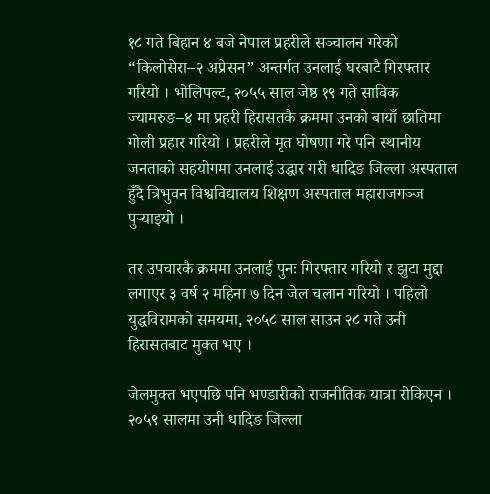१८ गते बिहान ४ बजे नेपाल प्रहरीले सञ्चालन गरेको “किलोसेरा–२ अप्रेसन” अन्तर्गत उनलाई घरबाटै गिरफ्तार गरियो । भोलिपल्ट, २०५५ साल जेष्ठ १९ गते साविक ज्यामरुङ–४ मा प्रहरी हिरासतकै क्रममा उनको बायाँ छातिमा गोली प्रहार गरियो । प्रहरीले मृत घोषणा गरे पनि स्थानीय जनताको सहयोगमा उनलाई उद्धार गरी धादिङ जिल्ला अस्पताल हुँदै त्रिभुवन विश्वविद्यालय शिक्षण अस्पताल महाराजगञ्ज पुर्‍याइयो ।

तर उपचारकै क्रममा उनलाई पुनः गिरफ्तार गरियो र झुटा मुद्दा लगाएर ३ वर्ष २ महिना ७ दिन जेल चलान गरियो । पहिलो युद्धविरामको समयमा, २०५८ साल साउन २८ गते उनी हिरासतबाट मुक्त भए ।

जेलमुक्त भएपछि पनि भण्डारीको राजनीतिक यात्रा रोकिएन । २०५९ सालमा उनी धादिङ जिल्ला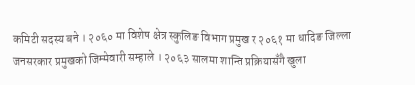कमिटी सदस्य बने । २०६० मा विशेष क्षेत्र स्कुलिङ विभाग प्रमुख र २०६१ मा धादिङ जिल्ला जनसरकार प्रमुखको जिम्मेवारी सम्हाले । २०६३ सालमा शान्ति प्रक्रियासँगै खुला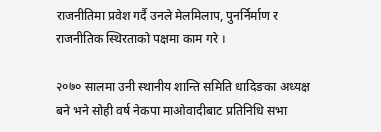राजनीतिमा प्रवेश गर्दै उनले मेलमिलाप, पुनर्निर्माण र राजनीतिक स्थिरताको पक्षमा काम गरे ।

२०७० सालमा उनी स्थानीय शान्ति समिति धादिङका अध्यक्ष बने भने सोही वर्ष नेकपा माओवादीबाट प्रतिनिधि सभा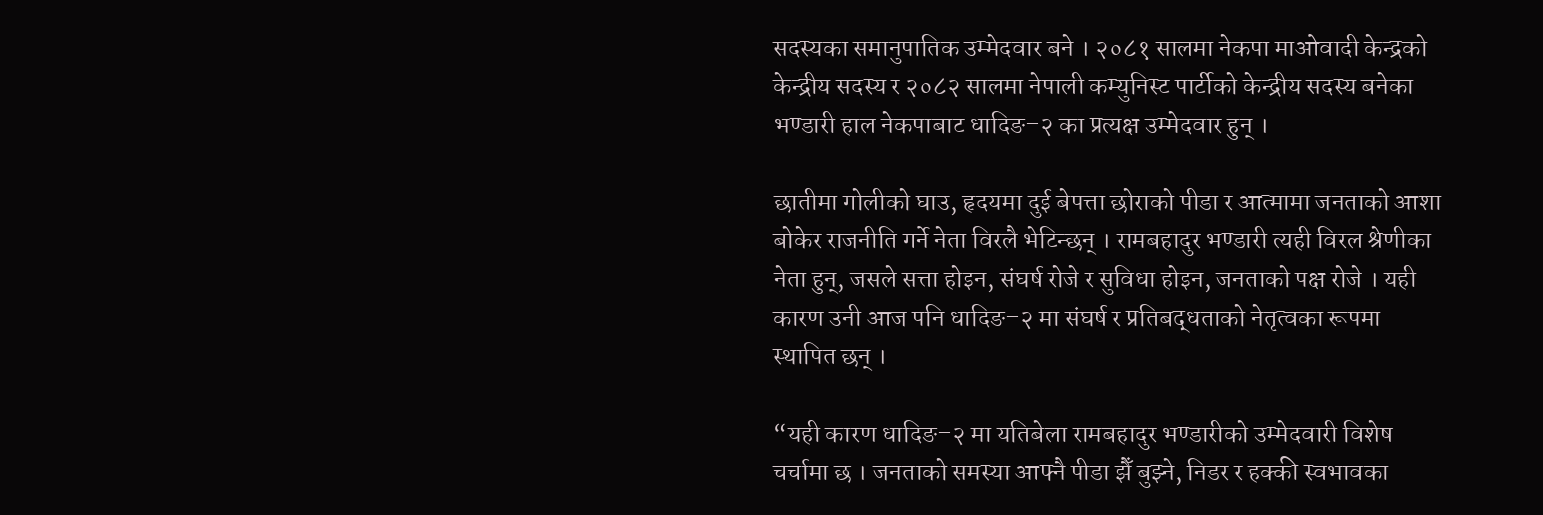सदस्यका समानुपातिक उम्मेदवार बने । २०८१ सालमा नेकपा माओवादी केन्द्रको केन्द्रीय सदस्य र २०८२ सालमा नेपाली कम्युनिस्ट पार्टीको केन्द्रीय सदस्य बनेका भण्डारी हाल नेकपाबाट धादिङ–२ का प्रत्यक्ष उम्मेदवार हुन् ।

छातीमा गोलीको घाउ, हृदयमा दुई बेपत्ता छोराको पीडा र आत्मामा जनताको आशा बोकेर राजनीति गर्ने नेता विरलै भेटिन्छन् । रामबहादुर भण्डारी त्यही विरल श्रेणीका नेता हुन्, जसले सत्ता होइन, संघर्ष रोजे र सुविधा होइन, जनताको पक्ष रोजे । यही कारण उनी आज पनि धादिङ–२ मा संघर्ष र प्रतिबद्धताको नेतृत्वका रूपमा स्थापित छन् ।

“यही कारण धादिङ–२ मा यतिबेला रामबहादुर भण्डारीको उम्मेदवारी विशेष चर्चामा छ । जनताको समस्या आफ्नै पीडा झैँ बुझ्ने, निडर र हक्की स्वभावका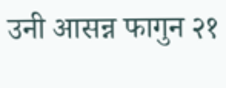उनी आसन्न फागुन २१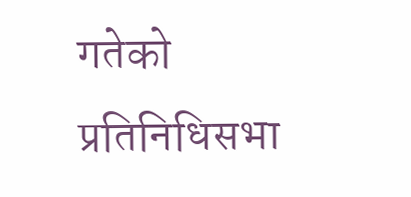गतेको प्रतिनिधिसभा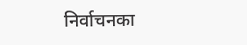निर्वाचनका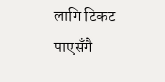लागि टिकट पाएसँगै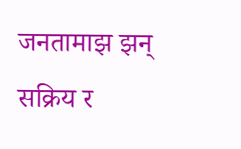जनतामाझ झन् सक्रिय र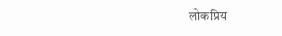लोकप्रिय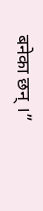बनेका छन् ।”